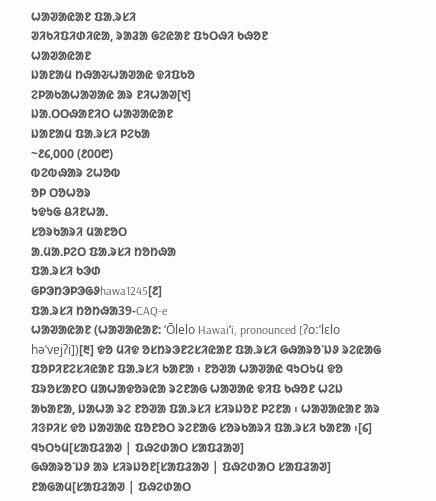ᱦᱟᱣᱟᱭᱟᱱ ᱯᱟᱹᱨᱥᱤ
ᱣᱤᱠᱤᱯᱤᱰᱤᱭᱟ, ᱨᱟᱲᱟ ᱜᱮᱭᱟᱱ ᱯᱩᱛᱷᱤ ᱠᱷᱚᱱ
ᱦᱟᱣᱟᱭᱟᱱ
ᱡᱟᱱᱟᱢ ᱴᱷᱟᱶᱦᱟᱣᱟᱭ ᱫᱤᱯᱠᱚ
ᱮᱞᱟᱠᱟᱦᱟᱣᱟᱭ ᱟᱨ ᱱᱤᱦᱟᱣ[᱑]
ᱡᱟᱹᱛᱛᱷᱟᱱᱤᱛ ᱦᱟᱣᱟᱭᱟᱱ
ᱡᱟᱱᱟᱢ ᱯᱟᱹᱨᱥᱤ ᱞᱮᱠᱟ
~᱒᱔,᱐᱐᱐ (᱒᱐᱐᱘)
ᱵᱮᱵᱷᱟᱨ ᱮᱦᱚᱵ
ᱚᱞ ᱛᱚᱦᱚᱨ
ᱩᱫᱩᱜ ᱪᱤᱱᱦᱟᱹ
ᱥᱚᱨᱠᱟᱨᱤ ᱢᱟᱱᱚᱛ
ᱟᱹᱢᱟᱹᱞᱮᱛ ᱯᱟᱹᱨᱥᱤ ᱴᱚᱴᱷᱟ
ᱯᱟᱹᱨᱥᱤ ᱠᱳᱰ
ᱜᱞᱳᱴᱳᱞᱳᱜᱽhawa1245[᱒]
ᱯᱟᱹᱨᱥᱤ ᱴᱚᱴᱷᱟ39-CAQ-e
ᱦᱟᱣᱟᱭᱟᱱ (ᱦᱟᱣᱟᱭᱟᱱ: ʻŌlelo Hawaiʻi, pronounced [ʔoːˈlɛlo həˈvɐjʔi])[᱓] ᱫᱚ ᱢᱤᱫ ᱚᱥᱴᱨᱳᱱᱮᱥᱤᱭᱟᱱ ᱯᱟᱹᱨᱥᱤ ᱜᱷᱟᱨᱚᱸᱡᱽ ᱨᱮᱭᱟᱜ ᱯᱚᱞᱤᱱᱮᱥᱤᱭᱟᱱ ᱯᱟᱹᱨᱥᱤ ᱠᱟᱱᱟ ᱾ ᱱᱚᱣᱟ ᱦᱟᱣᱟᱭ ᱧᱩᱛᱩᱢ ᱫᱚ ᱯᱨᱚᱥᱟᱱᱛ ᱢᱟᱦᱟᱫᱚᱨᱭᱟ ᱨᱮᱱᱟᱜ ᱦᱟᱣᱟᱭ ᱫᱤᱯ ᱠᱷᱚᱱ ᱦᱮᱡ ᱟᱠᱟᱱᱟ, ᱡᱟᱦᱟ ᱨᱮ ᱱᱚᱣᱟ ᱯᱟᱹᱨᱥᱤ ᱥᱤᱨᱡᱚᱱ ᱞᱮᱱᱟ ᱾ ᱦᱟᱣᱟᱭᱟᱱ ᱟᱨ ᱤᱝᱞᱤᱥ ᱫᱚ ᱡᱟᱣᱟᱭ ᱯᱚᱱᱚᱛ ᱨᱮᱱᱟᱜ ᱥᱚᱨᱠᱟᱨᱤ ᱯᱟᱹᱨᱥᱤ ᱠᱟᱱᱟ ᱾[᱔]
ᱧᱩᱛᱩᱢ[ᱥᱟᱯᱲᱟᱣ | ᱯᱷᱮᱰᱟᱛ ᱥᱟᱯᱲᱟᱣ]
ᱜᱷᱟᱨᱚᱸᱡᱽ ᱟᱨ ᱥᱤᱨᱡᱚᱱ[ᱥᱟᱯᱲᱟᱣ | ᱯᱷᱮᱰᱟᱛ ᱥᱟᱯᱲᱟᱣ]
ᱱᱟᱜᱟᱢ[ᱥᱟᱯᱲᱟᱣ | ᱯᱷᱮᱰᱟᱛ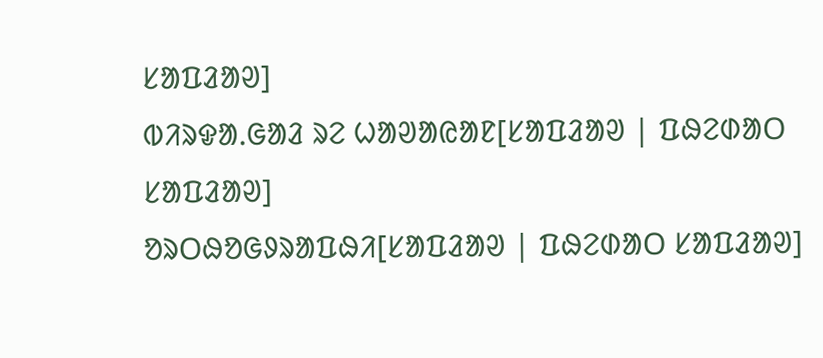ᱥᱟᱯᱲᱟᱣ]
ᱵᱤᱨᱫᱟᱹᱜᱟᱲ ᱨᱮ ᱦᱟᱣᱟᱭᱟᱱ[ᱥᱟᱯᱲᱟᱣ | ᱯᱷᱮᱰᱟᱛ ᱥᱟᱯᱲᱟᱣ]
ᱚᱨᱛᱷᱚᱜᱽᱨᱟᱯᱷᱤ[ᱥᱟᱯᱲᱟᱣ | ᱯᱷᱮᱰᱟᱛ ᱥᱟᱯᱲᱟᱣ]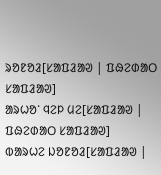ᱨᱚᱱᱚᱲ[ᱥᱟᱯᱲᱟᱣ | ᱯᱷᱮᱰᱟᱛ ᱥᱟᱯᱲᱟᱣ]
ᱟᱨᱦᱚᱸ ᱧᱮᱞ ᱢᱮ[ᱥᱟᱯᱲᱟᱣ | ᱯᱷᱮᱰᱟᱛ ᱥᱟᱯᱲᱟᱣ]
ᱵᱟᱨᱦᱮ ᱡᱚᱱᱚᱲ[ᱥᱟᱯᱲᱟᱣ |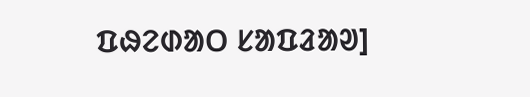ᱯᱷᱮᱰᱟᱛ ᱥᱟᱯᱲᱟᱣ]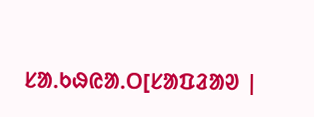ᱥᱟᱹᱠᱷᱭᱟᱹᱛ[ᱥᱟᱯᱲᱟᱣ |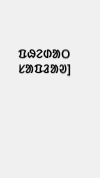ᱯᱷᱮᱰᱟᱛ ᱥᱟᱯᱲᱟᱣ]